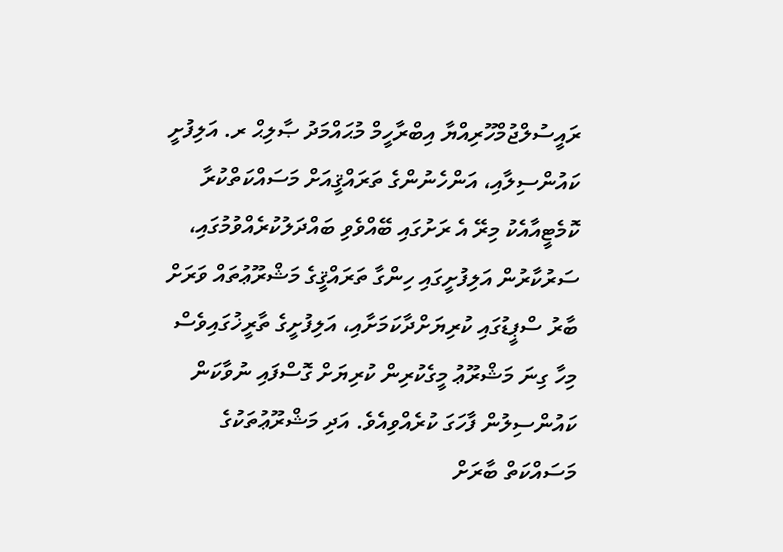ރައީސުލްޖުމްހޫރިއްޔާ އިބްރާހީމް މުޙައްމަދު ޞާލިޙް ރ. އަލިފުށީ ކައުންސިލާއި، އަންހެނުންގެ ތަރައްޤީއަށް މަސައްކަތްކުރާ ކޮމެޓީއާއެކު މިރޭ އެ ރަށުގައި ބޭއްވެވި ބައްދަލުކުރެއްވުމުގައި، ސަރުކާރުން އަލިފުށީގައި ހިންގާ ތަރައްޤީގެ މަޝްރޫޢުތައް ވަރަށް ބާރު ސްޕީޑުގައި ކުރިޔަށްދާކަމަށާއި، އަލިފުށީގެ ތާރީޚުގައިވެސް މިހާ ގިނަ މަޝްރޫޢު މީގެކުރިން ކުރިޔަށް ގޮސްފައި ނުވާކަން ކައުންސިލުން ފާހަގަ ކުރެއްވިއެވެ. އަދި މަޝްރޫޢުތަކުގެ މަސައްކަތް ބާރަށް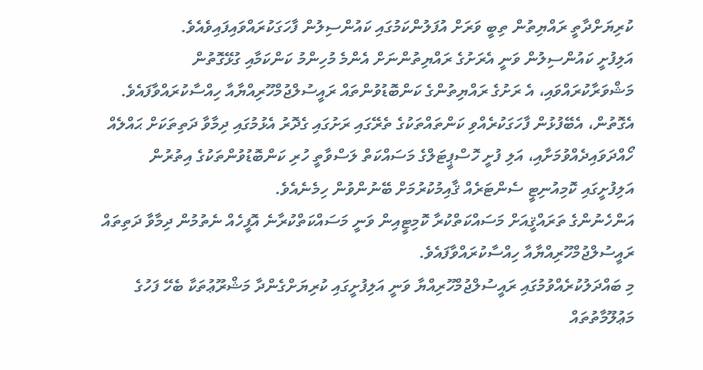ކުރިޔަށްދާތީ ރައްޔިތުން ތިބީ ވަރަށް އުފަލުންކަމުގައި ކައުންސިލުން ފާހަގަކުރައްވައިފައިވެއެވެ.
އަލިފުށީ ކައުންސިލުން ވަނީ އެރަށުގެ ރައްޔިތުންނަށް އެންމެ މުހިންމު ކަންކަމާއި ގުޅޭގޮތުން މަޝްވަރާކުރައްވައި، އެ ރަށުގެ ރައްޔިތުންގެ ކަންބޮޑުވުންތައް ރައީސުލްޖުމްހޫރިއްޔާއާ ހިއްސާކުރައްވާފައެވެ. އެގޮތުން، އެބޭފުޅުން ފާހަގަކުރެއްވި ކަންތައްތަކުގެ ތެރޭގައި ރަށުގައި ގެދޮރު އެޅުމުގައި ދިމާވާ ދަތިތަކަށް ޙައްލެއް ހޯއްދަވައިދެއްވުމަށާއި، އަލި ފުށީ ހޮސްޕީޓަލްގެ މަސައްކަތް ލަސްވާތީ ހުރި ކަންބޮޑުވުންތަކުގެ އިތުރުން އަލިފުށީގައި ކޮމިއުނިޓީ ސެންޓަރެއް ޤާއިމުކުރުމަށް ބޭނުންވުން ހިމެނެއެވެ.
އަންހެނުންގެ ތަރައްޤީއަށް މަސައްކަތްކުރާ ކޮމިޓީއިން ވަނީ މަސައްކަތްކުރާނެ އޮފީހެއް ނެތުމުން ދިމާވާ ދަތިތައް ރައީސުލްޖުމްހޫރިއްޔާއާ ހިއްސާކުރައްވާފައެވެ.
މި ބައްދަލުކުރެއްވުމުގައި ރައީސުލްޖުމްހޫރިއްޔާ ވަނީ އަލިފުށީގައި ކުރިޔަށްގެންދާ މަޝްރޫޢުތަކާ ބެހޭ ފަހުގެ މަޢުލޫމާތުތައް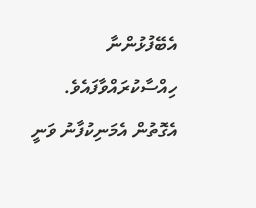އެބޭފުޅުންނާ ހިއްސާކުރައްވާފައެވެ. އެގޮތުން އެމަނިކުފާނު ވަނީ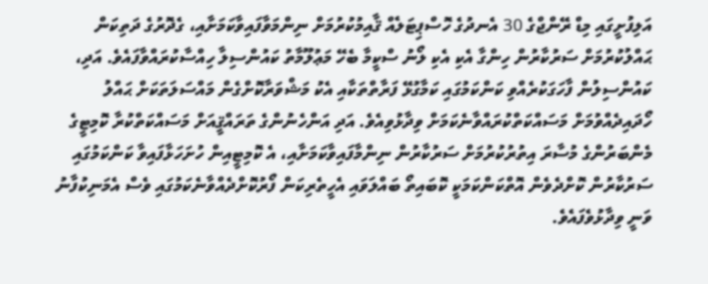އަލިފުށީގައި މިޑް ރޭންޖްގެ 30 އެނދުގެ ހޮސްޕިޓަލެއް ޤާއިމުކުރުމަށް ނިންމަވާފައިވާކަމަށާއި، ގެދޮރުގެ ދަތިކަން ޙައްލުކުރުމަށް ސަރުކާރުން ހިންގާ އެކި އެކި ލޯނު ސްކީމާ ބެހޭ މަޢުލޫމާތު ކައުންސިލާ ހިއްސާކުރައްވާފައެވެ. އަދި، ކައުންސިލުން ފާހަގަކުރެއްވި ކަންކަމުގައި ކަމާގުޅޭ ފަރާތްތަކާއި އެކު މަޝްވަރާކޮށްގެން މައްސަލަތަކަށް ޙައްލު ހޯދައިދެއްވުމަށް މަސައްކަތްކުރައްވާނެކަމަށް ވިދާޅުވިއެވެ. އަދި އަންހެނުންގެ ތަރައްޤީއަށް މަސައްކަތްކުރާ ކޮމިޓީގެ މެންބަރުންގެ މުސާރަ އިތުރުކުރުމަށް ސަރުކާރުން ނިންމާފައިވާކަމަށާއި، އެ ކޮމިޓީއިން ހުށަހަޅާފައިވާ ކަންކަމުގައި ސަރުކާރުން ކޮށްދެވެން އޮތްކަންކަމަކީ ކޮބައިތޯ ބައްލަވައި އެހީތެރިކަން ފޯރުކޮށްދެއްވާނެކަމުގައި ވެސް އެމަނިކުފާނު ވަނީ ވިދާޅުވެފައެވެ.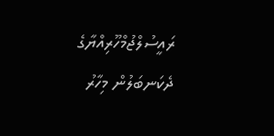ރައީސުލްޖުމްހޫރިއްޔާގެ ދެކަނބަލުން މިހާރު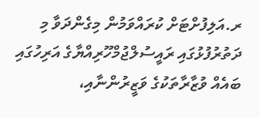ރ.އަލިފުށްޓަށް ކުރައްވަމުން މިގެންދަވާ މި ދަތުރުފުޅުގައި ރައީސުލްޖުމްހޫރިއްޔާގެ އަރިހުގައި ބައެއް ވުޒާރާތަކުގެ ވަޒީރުންނާއި،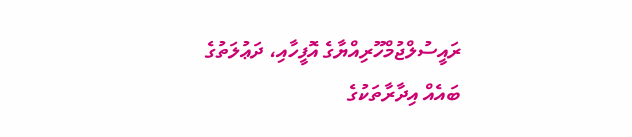ރައީސުލްޖުމްހޫރިއްޔާގެ އޮފީހާއި، ދަޢުލަތުގެ ބައެއް އިދާރާތަކުގެ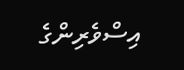އިސްވެރިންގެ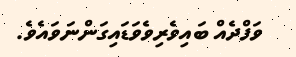ވަފްދެއް ބައިވެރިވެވަޑައިގަންނަވައެވެ.